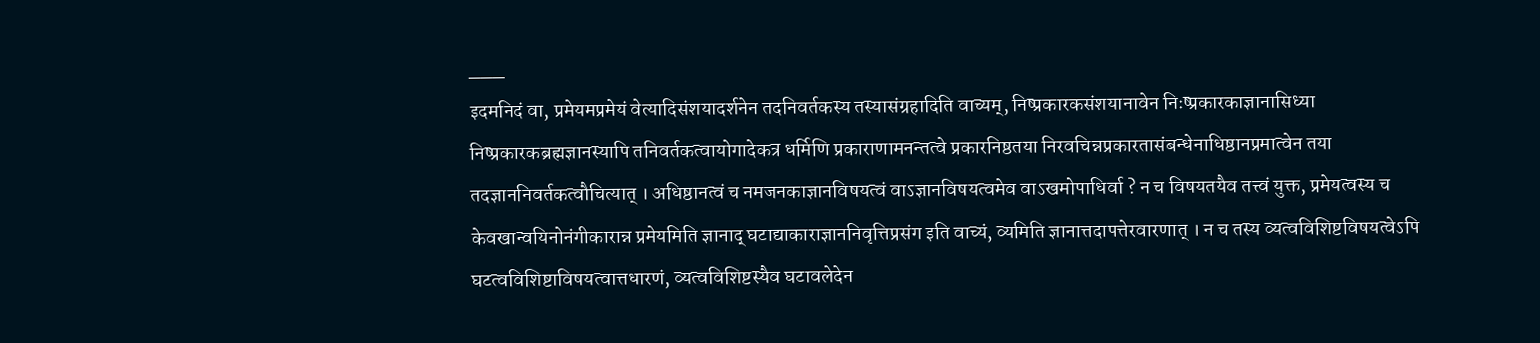___
इदमनिदं वा, प्रमेयमप्रमेयं वेत्यादिसंशयादर्शनेन तदनिवर्तकस्य तस्यासंग्रहादिति वाच्यम्, निष्प्रकारकसंशयानावेन निःष्प्रकारकाज्ञानासिध्या निष्प्रकारकब्रह्मज्ञानस्यापि तनिवर्तकत्वायोगादेकत्र धर्मिणि प्रकाराणामनन्तत्वे प्रकारनिष्ठतया निरवचिन्नप्रकारतासंबन्धेनाधिष्ठानप्रमात्वेन तया तदज्ञाननिवर्तकत्वौचित्यात् । अधिष्ठानत्वं च नमजनकाज्ञानविषयत्वं वाऽज्ञानविषयत्वमेव वाऽखमोपाधिर्वा ? न च विषयतयैव तत्त्वं युक्त, प्रमेयत्वस्य च केवखान्वयिनोनंगीकारान्न प्रमेयमिति ज्ञानाद् घटाद्याकाराज्ञाननिवृत्तिप्रसंग इति वाच्यं, व्यमिति ज्ञानात्तदापत्तेरवारणात् । न च तस्य व्यत्वविशिष्टविषयत्वेऽपि घटत्वविशिष्टाविषयत्वात्तधारणं, व्यत्वविशिष्टस्यैव घटावलेदेन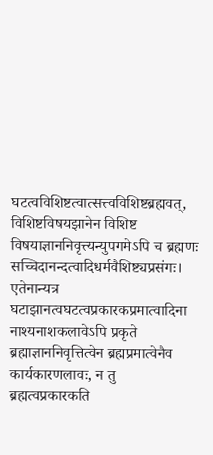घटत्वविशिष्टत्वात्सत्त्वविशिष्टब्रह्मवत्, विशिष्टविषयझानेन विशिष्ट विषयाज्ञाननिवृत्त्यन्युपगमेऽपि च ब्रह्मणः सच्चिदानन्दत्वादिधर्मवैशिष्ट्यप्रसंगः। एतेनान्यत्र घटाझानत्वघटत्वप्रकारकप्रमात्वादिना नाश्यनाशकलावेऽपि प्रकृते ब्रह्माज्ञाननिवृत्तित्वेन ब्रह्मप्रमात्वेनैव कार्यकारणलावः, न तु ब्रह्मत्वप्रकारकति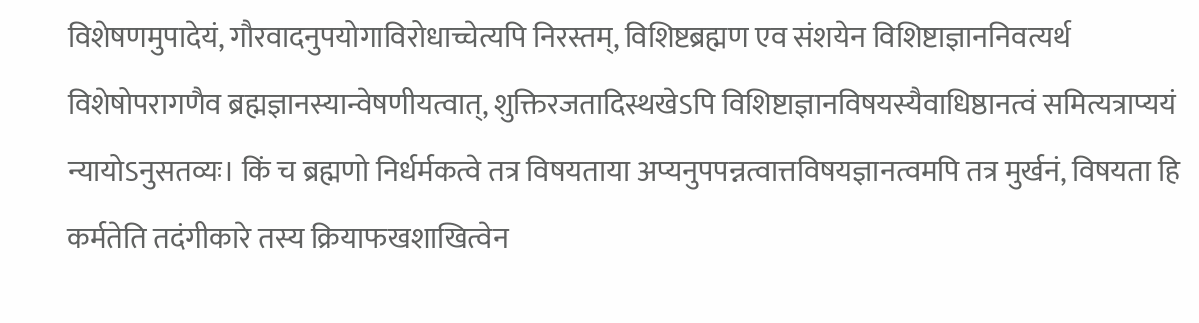विशेषणमुपादेयं, गौरवादनुपयोगाविरोधाच्चेत्यपि निरस्तम्, विशिष्टब्रह्मण एव संशयेन विशिष्टाज्ञाननिवत्यर्थ विशेषोपरागणैव ब्रह्मज्ञानस्यान्वेषणीयत्वात्, शुक्तिरजतादिस्थखेऽपि विशिष्टाज्ञानविषयस्यैवाधिष्ठानत्वं समित्यत्राप्ययं न्यायोऽनुसतव्यः। किं च ब्रह्मणो निर्धर्मकत्वे तत्र विषयताया अप्यनुपपन्नत्वात्तविषयज्ञानत्वमपि तत्र मुर्खनं, विषयता हि कर्मतेति तदंगीकारे तस्य क्रियाफखशाखित्वेन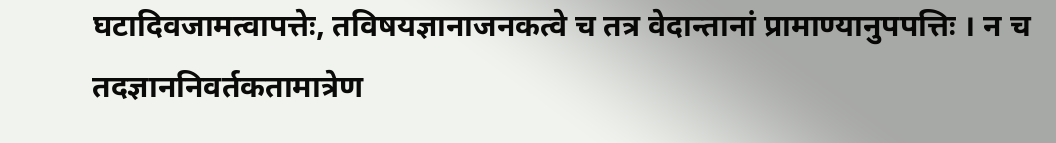घटादिवजामत्वापत्तेः, तविषयज्ञानाजनकत्वे च तत्र वेदान्तानां प्रामाण्यानुपपत्तिः । न च तदज्ञाननिवर्तकतामात्रेण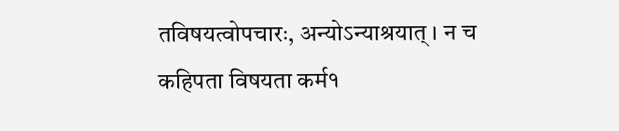तविषयत्वोपचारः, अन्योऽन्याश्रयात् । न च कहिपता विषयता कर्म१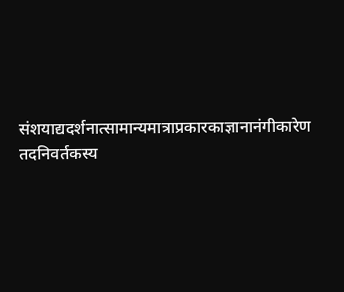संशयाद्यदर्शनात्सामान्यमात्राप्रकारकाज्ञानानंगीकारेण तदनिवर्तकस्य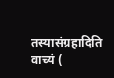तस्यासंग्रहादिति वाच्यं (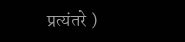प्रत्यंतरे )